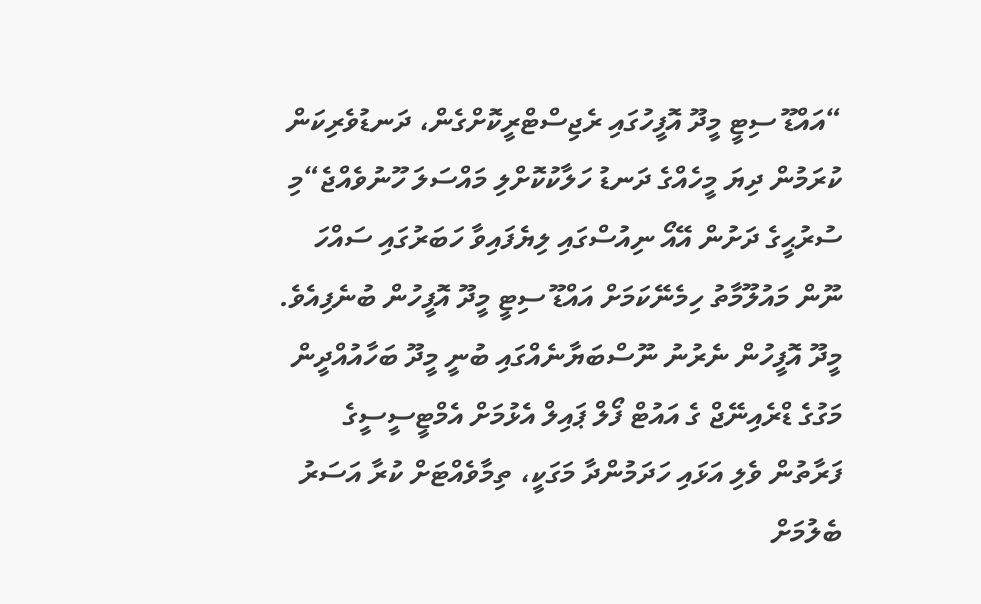“އައްޑޫ ސިޓީ މީދޫ އޮފީހުގައި ރެޖިސްޓްރީކޮށްގެން، ދަނޑުވެރިކަން ކުރަމުން ދިޔަ މީހެއްގެ ދަނޑު ހަލާކުކޮށްލި މައްސަލަ ހޫނުވެއްޖެ“މި ސުރުޙީގެ ދަށުން އޭއޯ ނިއުސްގައި ލިޔެފައިވާ ހަބަރުގައި ސައްހަ ނޫން މައުލޫމާތު ހިމެނޭކަމަށް އައްޑޫ ސިޓީ މީދޫ އޮފީހުން ބުނެފިއެވެ.
މީދޫ އޮފީހުން ނެރުނު ނޫސްބަޔާނެއްގައި ބުނީ މީދޫ ބަހާއުއްދީން މަގުގެ ޑްރެއިނޭޖް ގެ އައުޓް ފޯލް ޕައިލް އެޅުމަށް އެމްޓީސީސީގެ ފަރާތުން ވެލި އަޅައި ހަދަމުންދާ މަގަކީ، ތިމާވެއްޓަށް ކުރާ އަސަރު ބެލުމަށް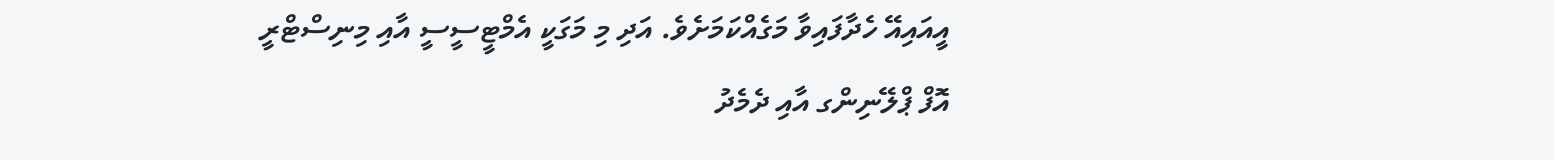އީއައިއޭ ހެދާފައިވާ މަގެއްކަމަށެވެ. އަދި މި މަގަކީ އެމްޓީސީސީ އާއި މިނިސްޓްރީ އޮފް ޕްލޭނިންގ އާއި ދެމެދު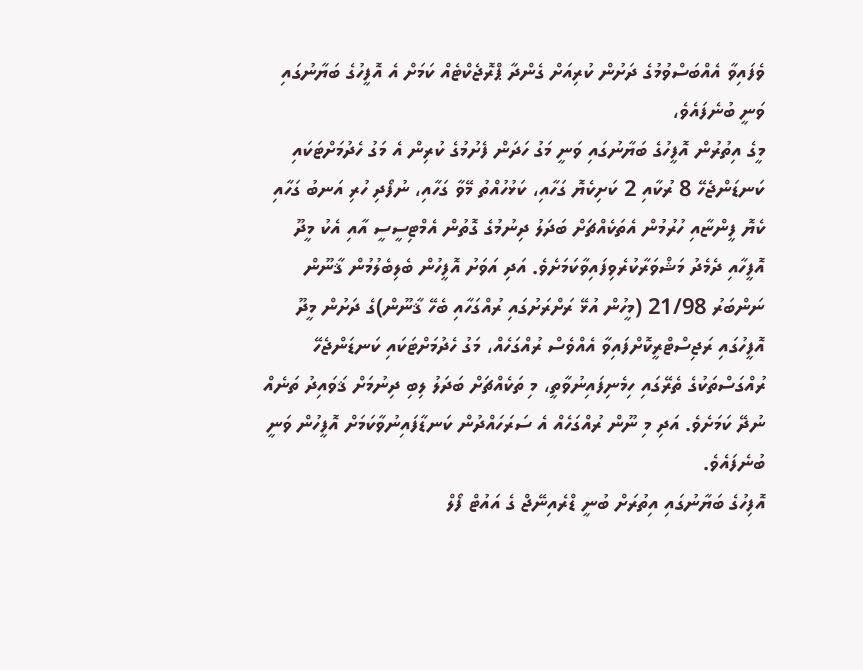ވެފައިވާ އެއްބަސްވުމުގެ ދަށުން ކުރިއަށް ގެންދާ ޕްރޮޖެކްޓެއް ކަމަށް އެ އޮފީހުގެ ބަޔާނުގައި ވަނީ ބުނެފައެވެ،
މީގެ އިތުރުން އޮފީހުގެ ބަޔާނުގައި ވަނީ މަގު ހަދަން ފެށުމުގެ ކުރިން އެ މަގު ހެދުމަށްޓަކައި ކަނޑަންޖެހޭ 8 ރުކާއި 2 ކަށިކެޔޮ ގަހާއި، ކަޅުހުއްތު މޭވާ ގަހާއި، ނުފޯދި ހުރި އަނބު ގަހާއި ކެޔޮ ފީންޏާއި ހުރުމުން އެތަކެއްޗަށް ބަދަލު ދިނުމުގެ ގޮތުން އެމްޓިސީސީ އާއި އެކު މީދޫ އޮފީހާއި ދެމެދު މަޝްވަރާކުރެވިފައިވާކަމަށެވެ. އަދި އަވަށު އޮފީހުން ބެލިބެލުމުން ޤާނޫން ނަންބަރު 21/98 (މީހުން އުޅޭ ރަށްރަށުގައި ރުއްގަހާއި ބެހޭ ޤާނޫން)ގެ ދަށުން މީދޫ އޮފީހުގައި ރަޖިސްޓްރީކޮށްފައިވާ އެއްވެސް ރުއްގަހެއް، މަގު ހެދުމަށްޓަކައި ކަނޑަންޖެހޭ ރުއްގަސްތަކުގެ ތެރޭގައި ހިމެނިފައިނުވާތީ، މި ތަކެއްޗަށް ބަދަލު ލިބި ދިނުމަށް ޤަވައިދު ތަނެއް ނުދޭ ކަމަށެވެ. އަދި މި ނޫން ރުއްގަހެއް އެ ސަރަހައްދުން ކަނޑާފައިނުވާކަމަށް އޮފީހުން ވަނީ ބުނެފައެވެ.
އޮފިހުގެ ބަޔާނުގައި އިތުރަށް ބުނީ ޑްރެއިނޭޖް ގެ އައުޓް ފޯލް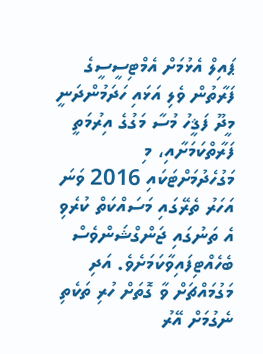ޕައިލް އެޅުމަށް އެމްޓިސީސީގެ ފަރާތުން ވެލި އަޅައި ހަދަމުންދަނީ މީދޫ ފަޤީހު މުސާ މަގުގެ އިރުމަތީ ފަރާތްކަމަށާއި، މި މަގުހެދުމަށްޓަކައި 2016 ވަނަ އަހަރު ތެރޭގައި މަސައްކަތް ކުރެވި އެ ތަނުގައި ޖަންގްޝަންވެސް ބެހެއްޓިފައިވާކަމަށެވެ. އަދި މަގުމައްޗަށް ވާ ގޮތަށް ހުރި ތަކެތި ނެގުމަށް އޭރު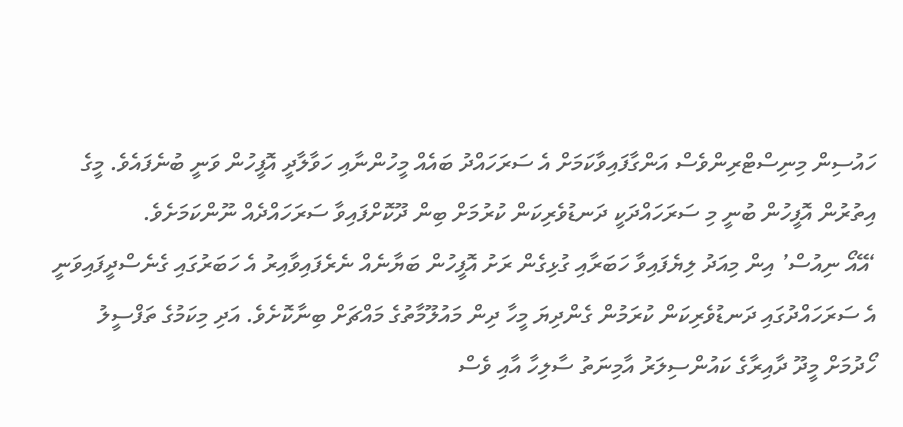ހައުސިން މިނިސްޓްރިންވެސް އަންގާފައިވާކަމަށް އެ ސަރަހައްދު ބައެއް މީހުންނާއި ހަވާލާދީ އޮފީހުން ވަނީ ބުނެފައެވެ. މީގެ އިތުރުން އޮފީހުން ބުނީ މި ސަރަހައްދަކީ ދަނޑުވެރިކަން ކުރުމަށް ބިން ދޫކޮށްފައިވާ ސަރަހައްދެއް ނޫންކަމަށެވެ.
‘އޭއޯ ނިއުސް’ އިން މިއަދު ލިޔެފައިވާ ހަބަރާއި ގުޅިގެން ރަށު އޮފީހުން ބަޔާނެއް ނެރެފައިވާއިރު އެ ހަބަރުގައި ގެނެސްދީފައިވަނީ އެ ސަރަހައްދުގައި ދަނޑުވެރިކަން ކުރަމުން ގެންދިޔަ މީހާ ދިން މައުލޫމާތުގެ މައްޗަށް ބިނާކޮށެވެ. އަދި މިކަމުގެ ތަފްސީލު ހޯދުމަށް މީދޫ ދާއިރާގެ ކައުންސިލަރު އާމިނަތު ސާލިހާ އާއި ވެސް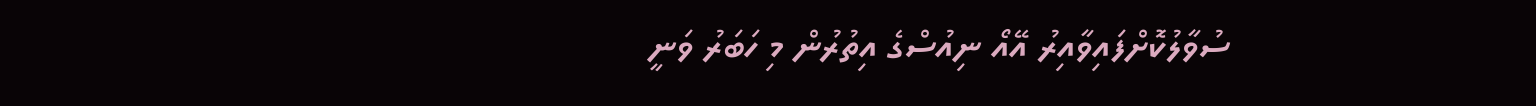ސުވާލުކޮށްފައިވާއިރު އޭއޯ ނިއުސްގެ އިތުރުން މި ހަބަރު ވަނީ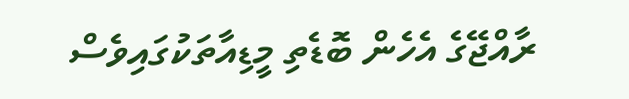ރާއްޖޭގެ އެހެން ބޮޑެތި މީޑިއާތަކުގައިވެސް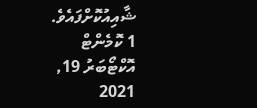ޝާއިއުކޮށްފައެވެ.
1 ކޮމެންޓް
އޮކްޓޯބަރު 19, 2021